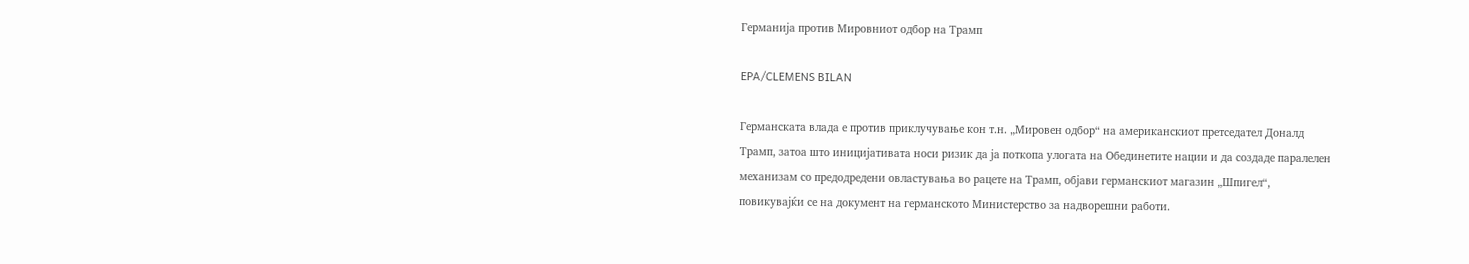Германија против Мировниот одбор на Трамп

EPA/CLEMENS BILAN

Германската влада е против приклучување кон т.н. „Мировен одбор“ на американскиот претседател Доналд Трамп, затоа што иницијативата носи ризик да ја поткопа улогата на Обединетите нации и да создаде паралелен механизам со предодредени овластувања во рацете на Трамп, објави германскиот магазин „Шпигел“, повикувајќи се на документ на германското Министерство за надворешни работи.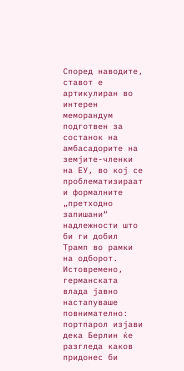Според наводите, ставот е артикулиран во интерен меморандум подготвен за состанок на амбасадорите на земјите-членки на ЕУ, во кој се проблематизираат и формалните „претходно запишани“ надлежности што би ги добил Трамп во рамки на одборот. Истовремено, германската влада јавно настапуваше повнимателно: портпарол изјави дека Берлин ќе разгледа каков придонес би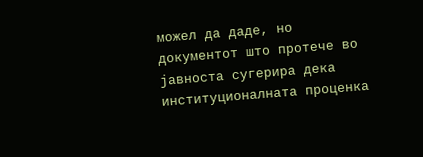можел да даде, но документот што протече во јавноста сугерира дека институционалната проценка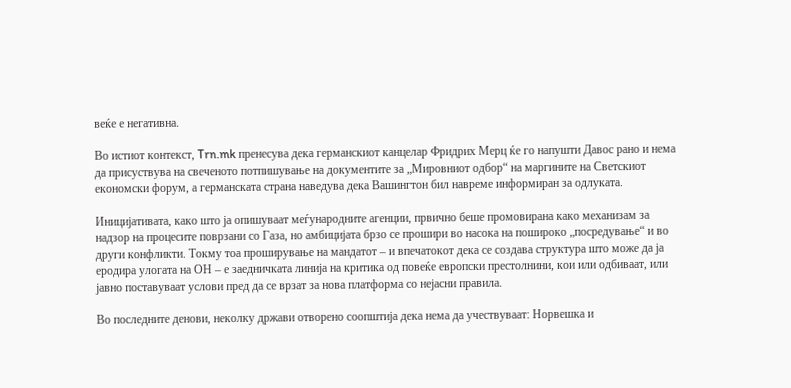веќе е негативна.

Во истиот контекст, Trn.mk пренесува дека германскиот канцелар Фридрих Мерц ќе го напушти Давос рано и нема да присуствува на свеченото потпишување на документите за „Мировниот одбор“ на маргините на Светскиот економски форум, а германската страна наведува дека Вашингтон бил навреме информиран за одлуката.

Иницијативата, како што ја опишуваат меѓународните агенции, првично беше промовирана како механизам за надзор на процесите поврзани со Газа, но амбицијата брзо се прошири во насока на пошироко „посредување“ и во други конфликти. Токму тоа проширување на мандатот – и впечатокот дека се создава структура што може да ја еродира улогата на ОН – е заедничката линија на критика од повеќе европски престолнини, кои или одбиваат, или јавно поставуваат услови пред да се врзат за нова платформа со нејасни правила.

Во последните денови, неколку држави отворено соопштија дека нема да учествуваат: Норвешка и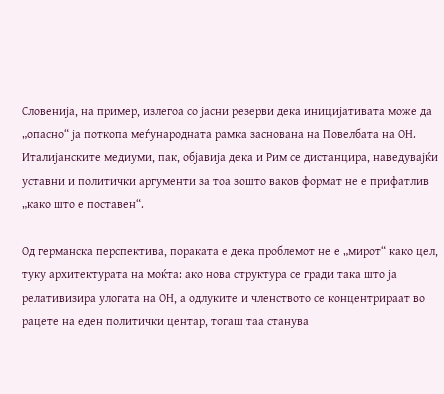Словенија, на пример, излегоа со јасни резерви дека иницијативата може да „опасно“ ја поткопа меѓународната рамка заснована на Повелбата на ОН. Италијанските медиуми, пак, објавија дека и Рим се дистанцира, наведувајќи уставни и политички аргументи за тоа зошто ваков формат не е прифатлив „како што е поставен“.

Од германска перспектива, пораката е дека проблемот не е „мирот“ како цел, туку архитектурата на моќта: ако нова структура се гради така што ја релативизира улогата на ОН, а одлуките и членството се концентрираат во рацете на еден политички центар, тогаш таа станува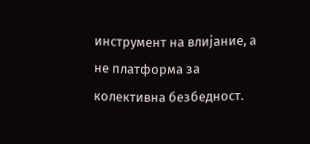инструмент на влијание, а не платформа за колективна безбедност.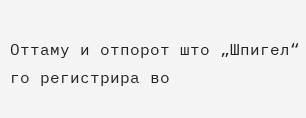Оттаму и отпорот што „Шпигел“ го регистрира во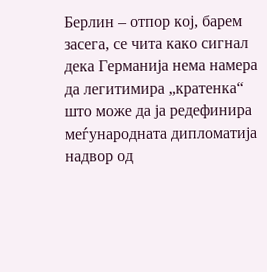Берлин – отпор кој, барем засега, се чита како сигнал дека Германија нема намера да легитимира „кратенка“ што може да ја редефинира меѓународната дипломатија надвор од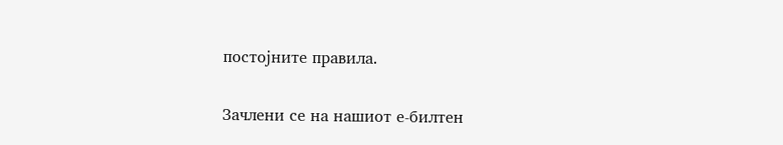постојните правила.

Зачлени се на нашиот е-билтен